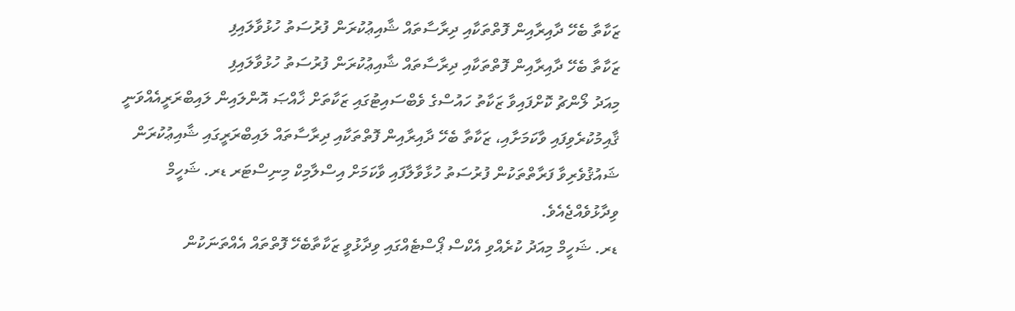ޒަކާތާ ބެހޭ ދާއިރާއިން ފޮތްތަކާއި ދިރާސާތައް ޝާއިޢުކުރަން ފުރުސަތު ހުޅުވާލައިފި
ޒަކާތާ ބެހޭ ދާއިރާއިން ފޮތްތަކާއި ދިރާސާތައް ޝާއިޢުކުރަން ފުރުސަތު ހުޅުވާލައިފި
މިއަދު ލޯންޗު ކޮށްފައިވާ ޒަކާތު ހައުސްގެ ވެބްސައިޓުގައި ޒަކާތަށް ޚާއްޞަ އޮންލައިން ލައިބްރަރީއެއްވަނީ ޤާއިމުކުރެވިފައި ވާކަމަށާއި، ޒަކާތާ ބެހޭ ދާއިރާއިން ފޮތްތަކާއި ދިރާސާތައް ލައިބްރަރީގައި ޝާއިޢުކުރަން ޝައުޤުވެރިވާ ފަރާތްތަކުން ފުރުސަތު ހުޅާވާލާފައި ވާކަމަށް އިސްލާމިކް މިނިސްޓަރ ޑރ. ޝަހީމް ވިދާޅުވެއްޖެއެވެ.
ޑރ. ޝަހީމް މިއަދު ކުރެއްވި އެކްސް ޕޯސްޓެއްގައި ވިދާޅުވީ ޒަކާތާބެހޭ ފޮތްތައް އެއްތަނަކުން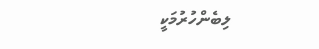ލިބެންހުރުމަކީ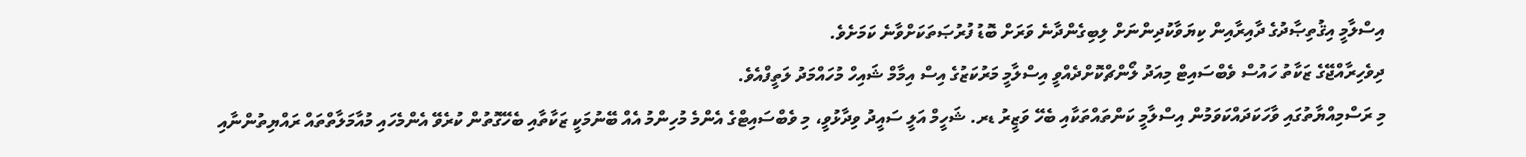އިސްލާމީ އިޤުތިޞާދުގެ ދާއިރާއިން ކިޔަވާކުދިންނަށް ލިބިގެންދާނެ ވަރަށް ބޮޑު ފުރުޞަތަކަށްވާނެ ކަމަށެވެ.
ދިވެހިރާއްޖޭގެ ޒަކާތު ހައުސް ވެބްސައިޓް މިއަދު ލޯންޗްކޮށްދެއްވީ އިސްލާމީ މަރުކަޒުގެ އިސް އިމާމް ޝައިހް މުހައްމަދު ލަތީފްއެވެ.
މި ރަސްމިއްޔާތުގައި ވާހަކަދައްކަވަމުން އިސްލާމީ ކަންތައްތަކާއި ބެހޭ ވަޒީރު ޑރ. ޝަހީމް އަލީ ސައީދު ވިދާޅުވީ، މި ވެބްސައިޓްގެ އެންމެ މުހިންމު އެއް ބޭނުމަކީ ޒަކާތާއި ބެހޭގޮތުން ކުރެވޭ އެންމެހައި މުއާމަލާތްތައް ރައްޔިތުންނާއި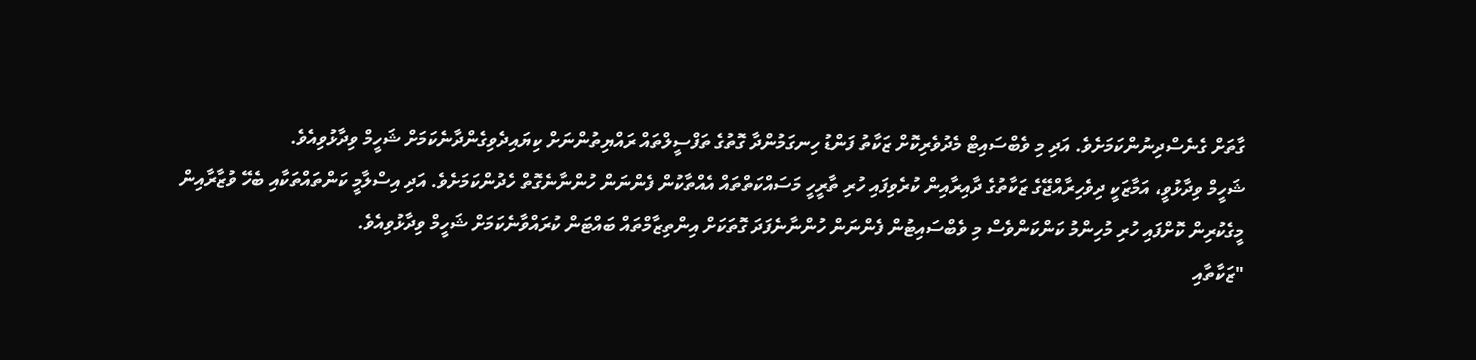ގާތަށް ގެނެސްދިނުންކަމަށެވެ. އަދި މި ވެބްސައިޓް މެދުވެރިކޮށް ޒަކާތު ފަންޑު ހިނގަމުންދާ ގޮތުގެ ތަފްސީލްތައް ރައްޔިތުންނަށް ކިޔައިދެވިގެންދާނެކަމަށް ޝަހީމް ވިދާޅުވިއެވެ.
ޝަހީމް ވިދާޅުވީ، އަމާޒަކީ ދިވެހިރާއްޖޭގެ ޒަކާތުގެ ދާއިރާއިން ކުރެވިފައި ހުރި ތާރީހީ މަސައްކަތްތައް އެއްތާކުން ފެންނަން ހުންނާނެގޮތް ހެދުންކަމަށެވެ. އަދި އިސްލާމީ ކަންތައްތަކާއި ބެހޭ ވުޒާރާއިން މީގެކުރިން ކޮށްފައި ހުރި މުހިންމު ކަންކަންވެސް މި ވެބްސައިޓުން ފެންނަން ހުންނާނެފަދަ ގޮތަކަށް އިންތިޒާމްތައް ބައްޓަން ކުރައްވާނެކަމަށް ޝަހީމް ވިދާޅުވިއެވެ.
"ޒަކާތާއި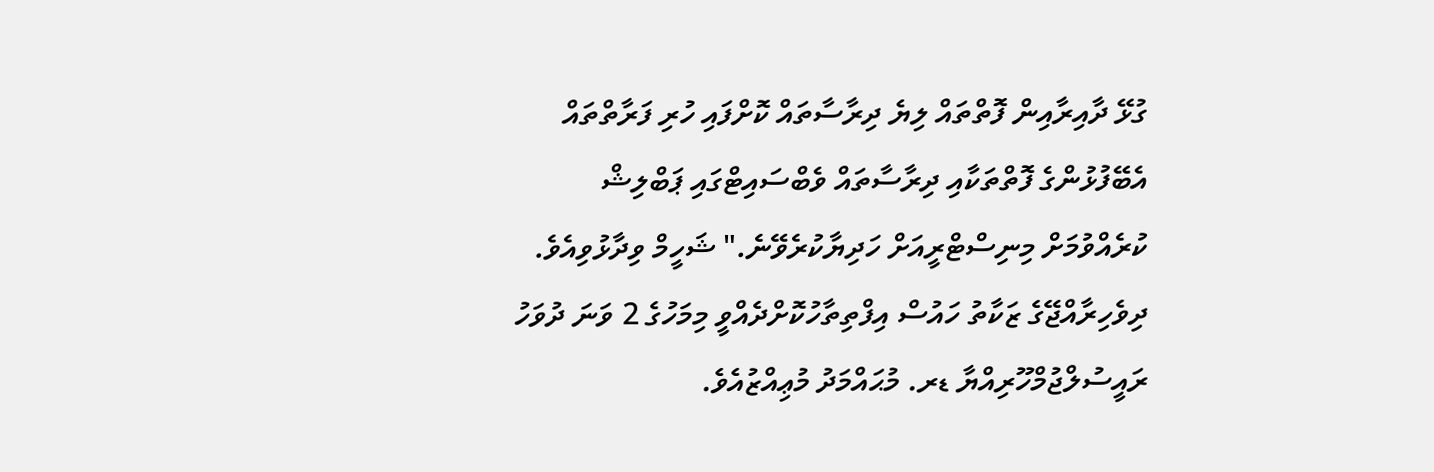ގުޅޭ ދާއިރާއިން ފޮތްތައް ލިޔެ ދިރާސާތައް ކޮށްފައި ހުރި ފަރާތްތައް އެބޭފުޅުންގެ ފޮތްތަކާއި ދިރާސާތައް ވެބްސައިޓްގައި ޕަބްލިޝް ކުރެއްވުމަށް މިނިސްޓްރީއަށް ހަދިޔާކުރެވޭނެ." ޝަހީމް ވިދާޅުވިއެވެ.
ދިވެހިރާއްޖޭގެ ޒަކާތު ހައުސް އިފްތިތާހުކޮށްދެއްވީ މިމަހުގެ 2 ވަނަ ދުވަހު ރައީސުލްޖުމްހޫރިއްޔާ ޑރ. މުޙައްމަދު މުޢިއްޒުއެވެ.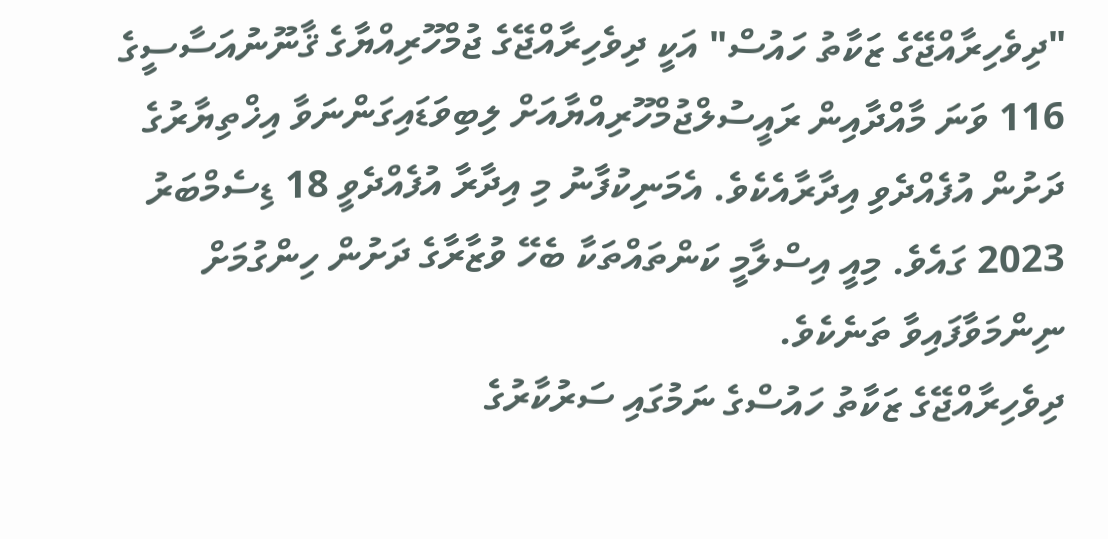"ދިވެހިރާއްޖޭގެ ޒަކާތު ހައުސް" އަކީ ދިވެހިރާއްޖޭގެ ޖުމްހޫރިއްޔާގެ ޤާނޫނުއަސާސީގެ 116 ވަނަ މާއްދާއިން ރައީސުލްޖުމްހޫރިއްޔާއަށް ލިބިވަޑައިގަންނަވާ އިޚްތިޔާރުގެ ދަށުން އުފެއްދެވި އިދާރާއެކެވެ. އެމަނިކުފާނު މި އިދާރާ އުފެއްދެވީ 18 ޑިސެމްބަރު 2023 ގައެވެ. މިއީ އިސްލާމީ ކަންތައްތަކާ ބެހޭ ވުޒާރާގެ ދަށުން ހިންގުމަށް ނިންމަވާފައިވާ ތަނެކެވެ.
ދިވެހިރާއްޖޭގެ ޒަކާތު ހައުސްގެ ނަމުގައި ސަރުކާރުގެ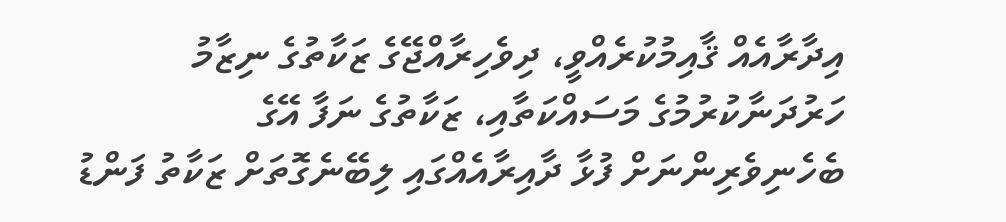އިދާރާއެއް ޤާއިމުކުރެއްވީ، ދިވެހިރާއްޖޭގެ ޒަކާތުގެ ނިޒާމު ހަރުދަނާކުރުމުގެ މަސައްކަތާއި، ޒަކާތުގެ ނަފާ އޭގެ ބެހެނިވެރިންނަށް ފުޅާ ދާއިރާއެއްގައި ލިބޭނެގޮތަށް ޒަކާތު ފަންޑު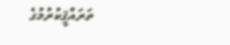ތަރައްޤީކުރުމުގެ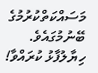މަސައްކަތްކުރުމުގެ ބޭނުމުގައެވެ.
ހިޔާލުފާޅު ކުރައްވާ!